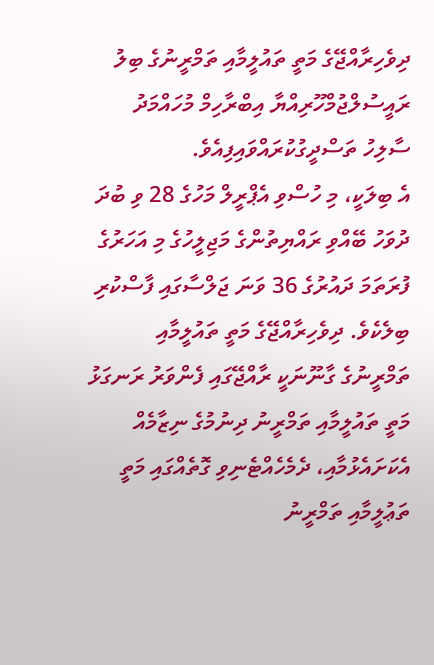ދިވެހިރާއްޖޭގެ މަތީ ތައުލީމާއި ތަމްރީނުގެ ބިލު ރައީސުލްޖުމްހޫރިއްޔާ އިބްރާހިމް މުހައްމަދު ސާލިހު ތަސްދީގުކުރައްވައިފިއެވެ.
އެ ބިލަކީ، މި ހުސްވި އެޕްރީލް މަހުގެ 28 ވި ބުދަ ދުވަހު ބޭއްވި ރައްޔިތުންގެ މަޖިލީހުގެ މި އަހަރުގެ ފުރަތަމަ ދައުރުގެ 36 ވަނަ ޖަލްސާގައި ފާސްކުރި ބިލެކެވެ. ދިވެހިރާއްޖޭގެ މަތީ ތައުލީމާއި ތަމްރީނުގެ ގާނޫނަކީ ރާއްޖޭގައި ފެންވަރު ރަނގަޅު މަތީ ތައުލީމާއި ތަމްރީނު ދިނުމުގެ ނިޒާމެއް އެކަށައެޅުމާއި، ދެމެހެއްޓެނިވި ގޮތެއްގައި މަތީ ތަޢުލީމާއި ތަމްރީނު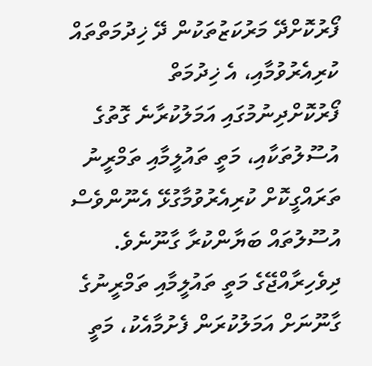ފޯރުކޮށްދޭ މަރުކަޒުތަކުން ދޭ ޚިދުމަތްތައް ކުރިއެރުވުމާއި، އެ ޚިދުމަތް ފޯރުކޮށްދިނުމުގައި އަމަލުކުރާނެ ގޮތުގެ އުސޫލުތަކާއި، މަތީ ތައުލީމާއި ތަމްރީނު ތަރައްގީކޮށް ކުރިއެރުވުމާގުޅޭ އެނޫންވެސް އުސޫލުތައް ބަޔާންކުރާ ގާނޫނެވެ.
ދިވެހިރާއްޖޭގެ މަތީ ތައުލީމާއި ތަމްރީނުގެ ގާނޫނަށް އަމަލުކުރަން ފެށުމާއެކު، މަތީ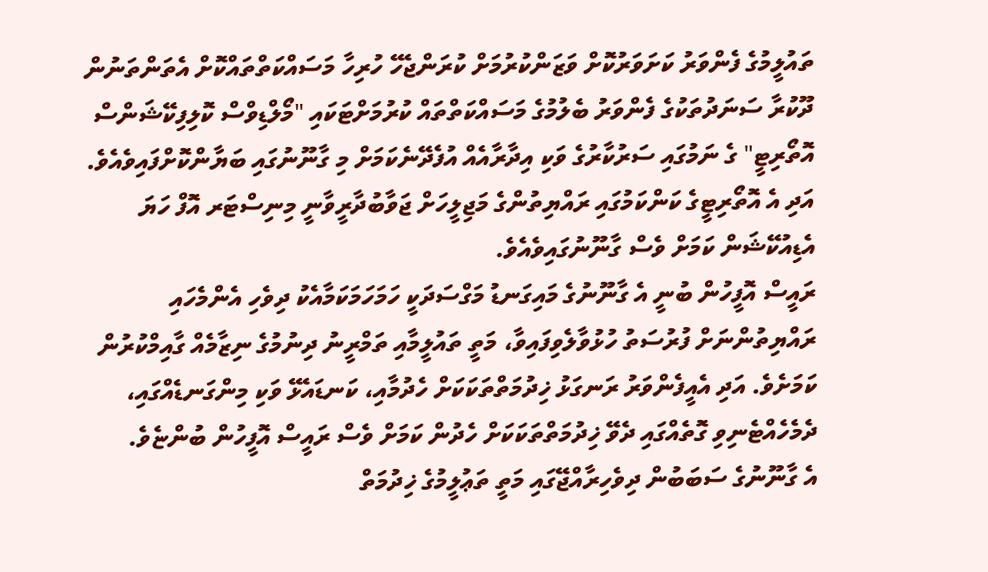ތައުލީމުގެ ފެންވަރު ކަށަވަރުކޮށް ވަޒަންކުރުމަށް ކުރަންޖެހޭ ހުރިހާ މަސައްކަތްތައްކޮށް އެތަންތަނުން ދޫކުރާ ސަނަދުތަކުގެ ފެންވަރު ބެލުމުގެ މަސައްކަތްތައް ކުރުމަށްޓަކައި "މޯލްޑިވްސް ކޮލިފިކޭޝަންސް އޮތޯރިޓީ" ގެ ނަމުގައި ސަރުކާރުގެ ވަކި އިދާރާއެއް އުފެދޭނެކަމަށް މި ގާނޫނުގައި ބަޔާންކޮށްފައިވެއެވެ. އަދި އެ އޮތޯރިޓީގެ ކަންކަމުގައި ރައްޔިތުންގެ މަޖިލީހަށް ޖަވާބުދާރީވާނީ މިނިސްޓަރ އޮފް ހަޔަ އެޑިއުކޭޝަން ކަމަށް ވެސް ގާނޫނުގައިވެއެވެ.
ރައީސް އޮފީހުން ބުނީ އެ ގާނޫނުގެ މައިގަނޑު މަގްސަދަކީ ހަމަހަމަކަމާއެކު ދިވެހި އެންމެހައި ރައްޔިތުންނަށް ފުރުސަތު ހުޅުވާލެވިފައިވާ، މަތީ ތައުލީމާއި ތަމްރީނު ދިނުމުގެ ނިޒާމެއް ގާއިމްކުރުން ކަމަށެވެ. އަދި އެއީފެންވަރު ރަނގަޅު ޚިދުމަތްތަކަކަށް ހެދުމާއި، ކަނޑައެޅޭ ވަކި މިންގަނޑެއްގައި، ދެމެހެއްޓެނިވި ގޮތެއްގައި ދެވޭ ޚިދުމަތްތަކަކަށް ހެދުން ކަމަށް ވެސް ރައީސް އޮފީހުން ބުންޏެވެ.
އެ ގާނޫނުގެ ސަބަބުން ދިވެހިރާއްޖޭގައި މަތީ ތަޢުލީމުގެ ޚިދުމަތް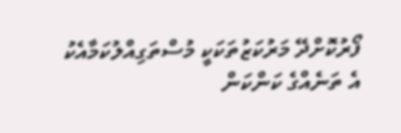ފޯރުކޮށްދޭ މަރުކަޒުތަކަކީ މުސްތަގިއްލުކަމާއެކު އެ ތަނެއްގެ ކަންކަން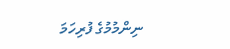ނިންމުމުގެ ފުރިހަމަ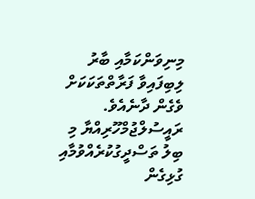މިނިވަންކަމާއި ބާރު ލިބިފައިވާ ފަރާތްތަކަކަށް ވެގެން ދާނެއެވެ.
ރައީސުލްޖުމްހޫރިއްޔާ މި ބިލު ތަސްދީގުކުރެއްވުމާއި ގުޅިގެން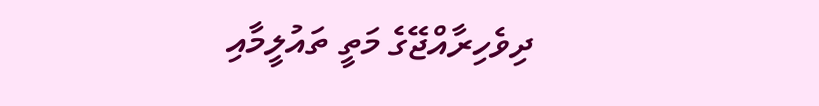ދިވެހިރާއްޖޭގެ މަތީ ތައުލީމާއި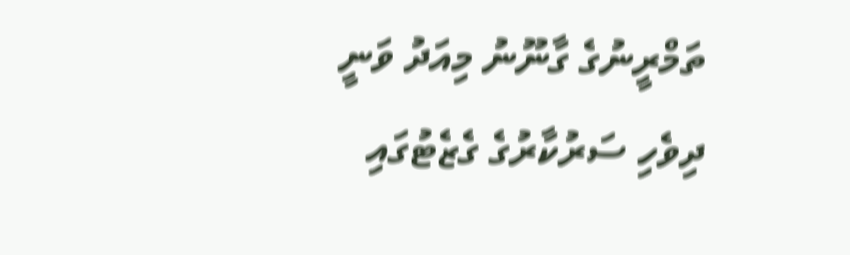ތަމްރީނުގެ ގާނޫނު މިއަދު ވަނީ ދިވެހި ސަރުކާރުގެ ގެޒެޓުގައި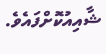ޝާއިއުކޮށްފައެވެ.